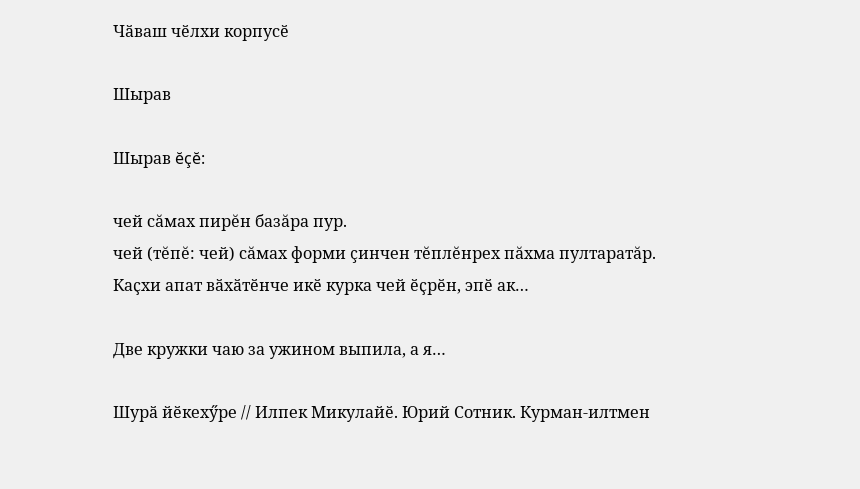Чӑваш чӗлхи корпусӗ

Шырав

Шырав ĕçĕ:

чей сăмах пирĕн базăра пур.
чей (тĕпĕ: чей) сăмах форми çинчен тĕплĕнрех пăхма пултаратăр.
Каҫхи апат вӑхӑтӗнче икӗ курка чей ӗҫрӗн, эпӗ ак…

Две кружки чаю за ужином выпила, а я…

Шурӑ йӗкехӳре // Илпек Микулайӗ. Юрий Сотник. Курман-илтмен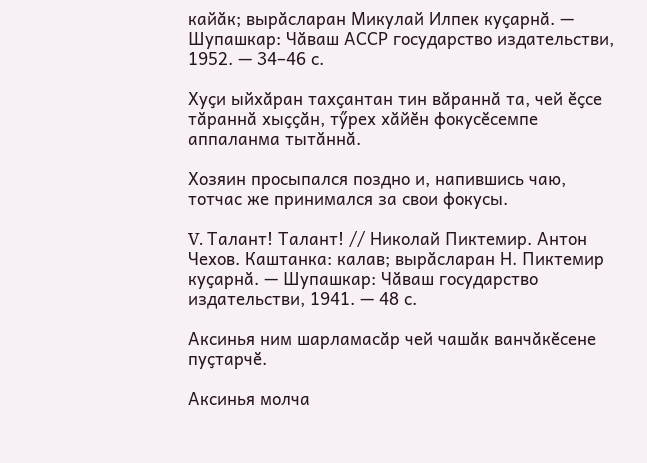кайӑк; вырӑсларан Микулай Илпек куҫарнӑ. — Шупашкар: Чӑваш АССР государство издательстви, 1952. — 34–46 с.

Хуҫи ыйхӑран тахҫантан тин вӑраннӑ та, чей ӗҫсе тӑраннӑ хыҫҫӑн, тӳрех хӑйӗн фокусӗсемпе аппаланма тытӑннӑ.

Хозяин просыпался поздно и, напившись чаю, тотчас же принимался за свои фокусы.

V. Талант! Талант! // Николай Пиктемир. Антон Чехов. Каштанка: калав; вырӑсларан Н. Пиктемир куҫарнӑ. — Шупашкар: Чӑваш государство издательстви, 1941. — 48 с.

Аксинья ним шарламасӑр чей чашӑк ванчӑкӗсене пуҫтарчӗ.

Аксинья молча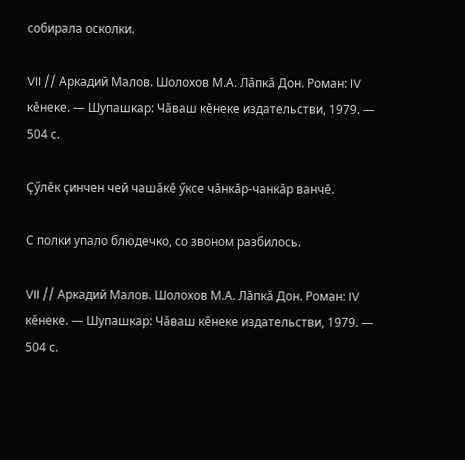собирала осколки.

VII // Аркадий Малов. Шолохов М.А. Лӑпкӑ Дон. Роман: IV кӗнеке. — Шупашкар: Чӑваш кӗнеке издательстви, 1979. — 504 с.

Ҫӳлӗк ҫинчен чей чашӑкӗ ӳксе чӑнкӑр-чанкӑр ванчӗ.

С полки упало блюдечко, со звоном разбилось.

VII // Аркадий Малов. Шолохов М.А. Лӑпкӑ Дон. Роман: IV кӗнеке. — Шупашкар: Чӑваш кӗнеке издательстви, 1979. — 504 с.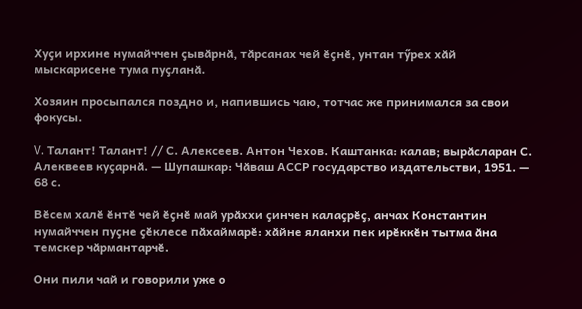Хуҫи ирхине нумайччен ҫывӑрнӑ, тӑрсанах чей ӗҫнӗ, унтан тӳрех хӑй мыскарисене тума пуҫланӑ.

Хозяин просыпался поздно и, напившись чаю, тотчас же принимался за свои фокусы.

V. Талант! Талант! // С. Алексеев. Антон Чехов. Каштанка: калав; вырӑсларан С. Алеквеев куҫарнӑ. — Шупашкар: Чӑваш АССР государство издательстви, 1951. — 68 с.

Вӗсем халӗ ӗнтӗ чей ӗҫнӗ май урӑххи ҫинчен калаҫрӗҫ, анчах Константин нумайччен пуҫне ҫӗклесе пӑхаймарӗ: хӑйне яланхи пек ирӗккӗн тытма ӑна темскер чӑрмантарчӗ.

Они пили чай и говорили уже о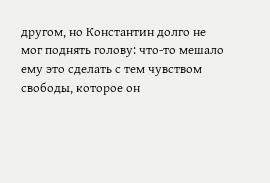другом, но Константин долго не мог поднять голову: что-то мешало ему это сделать с тем чувством свободы, которое он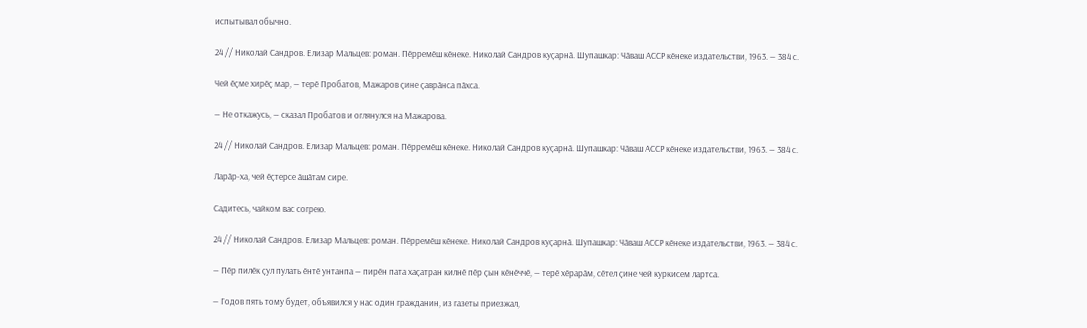испытывал обычно.

24 // Николай Сандров. Елизар Мальцев: роман. Пӗрремӗш кӗнеке. Николай Сандров куҫарнӑ. Шупашкар: Чӑваш АССР кӗнеке издательстви, 1963. — 384 с.

Чей ӗҫме хирӗҫ мар, — терӗ Пробатов, Мажаров ҫине ҫаврӑнса пӑхса.

— Не откажусь, — сказал Пробатов и оглянулся на Мажарова.

24 // Николай Сандров. Елизар Мальцев: роман. Пӗрремӗш кӗнеке. Николай Сандров куҫарнӑ. Шупашкар: Чӑваш АССР кӗнеке издательстви, 1963. — 384 с.

Ларӑр-ха, чей ӗҫтерсе ӑшӑтам сире.

Садитесь, чайком вас согрею.

24 // Николай Сандров. Елизар Мальцев: роман. Пӗрремӗш кӗнеке. Николай Сандров куҫарнӑ. Шупашкар: Чӑваш АССР кӗнеке издательстви, 1963. — 384 с.

— Пӗр пилӗк ҫул пулать ӗнтӗ унтанпа — пирӗн пата хаҫатран килнӗ пӗр ҫын кӗнӗччӗ, — терӗ хӗрарӑм, сӗтел ҫине чей куркисем лартса.

— Годов пять тому будет, объявился у нас один гражданин, из газеты приезжал,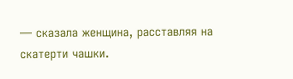— сказала женщина, расставляя на скатерти чашки.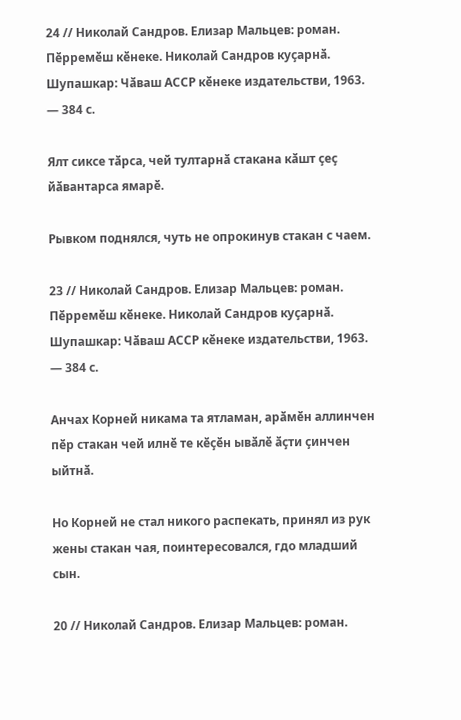24 // Николай Сандров. Елизар Мальцев: роман. Пӗрремӗш кӗнеке. Николай Сандров куҫарнӑ. Шупашкар: Чӑваш АССР кӗнеке издательстви, 1963. — 384 с.

Ялт сиксе тӑрса, чей тултарнӑ стакана кӑшт ҫеҫ йӑвантарса ямарӗ.

Рывком поднялся, чуть не опрокинув стакан с чаем.

23 // Николай Сандров. Елизар Мальцев: роман. Пӗрремӗш кӗнеке. Николай Сандров куҫарнӑ. Шупашкар: Чӑваш АССР кӗнеке издательстви, 1963. — 384 с.

Анчах Корней никама та ятламан, арӑмӗн аллинчен пӗр стакан чей илнӗ те кӗҫӗн ывӑлӗ ӑҫти ҫинчен ыйтнӑ.

Но Корней не стал никого распекать, принял из рук жены стакан чая, поинтересовался, гдо младший сын.

20 // Николай Сандров. Елизар Мальцев: роман.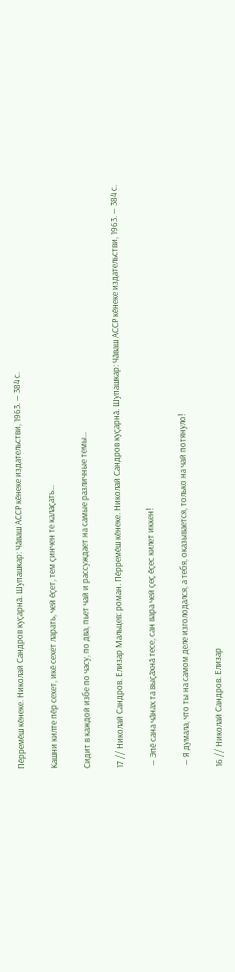Пӗрремӗш кӗнеке. Николай Сандров куҫарнӑ. Шупашкар: Чӑваш АССР кӗнеке издательстви, 1963. — 384 с.

Кашни килте пӗр сехет, икӗ сехет ларать, чей ӗҫет, тем ҫинчен те калаҫать…

Сидит в каждой избе по часу, по два, пьет чай и рассуждает на самые различные темы…

17 // Николай Сандров. Елизар Мальцев: роман. Пӗрремӗш кӗнеке. Николай Сандров куҫарнӑ. Шупашкар: Чӑваш АССР кӗнеке издательстви, 1963. — 384 с.

 — Эпӗ сана чӑнах та выҫӑхнӑ тесе, сан вара чей ҫеҫ ӗҫес килет иккен!

 — Я думала, что ты на самом деле изголодался, а тебя, оказывается, только на чай потянуло!

16 // Николай Сандров. Елизар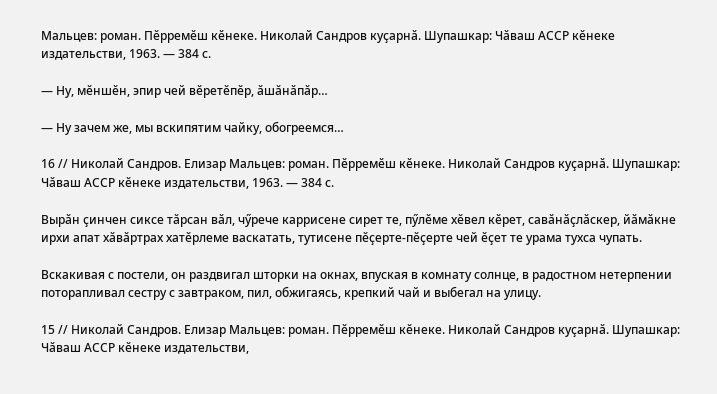Мальцев: роман. Пӗрремӗш кӗнеке. Николай Сандров куҫарнӑ. Шупашкар: Чӑваш АССР кӗнеке издательстви, 1963. — 384 с.

— Ну, мӗншӗн, эпир чей вӗретӗпӗр, ӑшӑнӑпӑр…

— Ну зачем же, мы вскипятим чайку, обогреемся…

16 // Николай Сандров. Елизар Мальцев: роман. Пӗрремӗш кӗнеке. Николай Сандров куҫарнӑ. Шупашкар: Чӑваш АССР кӗнеке издательстви, 1963. — 384 с.

Вырӑн ҫинчен сиксе тӑрсан вӑл, чӳрече каррисене сирет те, пӳлӗме хӗвел кӗрет, савӑнӑҫлӑскер, йӑмӑкне ирхи апат хӑвӑртрах хатӗрлеме васкатать, тутисене пӗҫерте-пӗҫерте чей ӗҫет те урама тухса чупать.

Вскакивая с постели, он раздвигал шторки на окнах, впуская в комнату солнце, в радостном нетерпении поторапливал сестру с завтраком, пил, обжигаясь, крепкий чай и выбегал на улицу.

15 // Николай Сандров. Елизар Мальцев: роман. Пӗрремӗш кӗнеке. Николай Сандров куҫарнӑ. Шупашкар: Чӑваш АССР кӗнеке издательстви,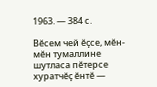1963. — 384 с.

Вӗсем чей ӗҫсе, мӗн-мӗн тумаллине шутласа пӗтерсе хуратчӗҫ ӗнтӗ —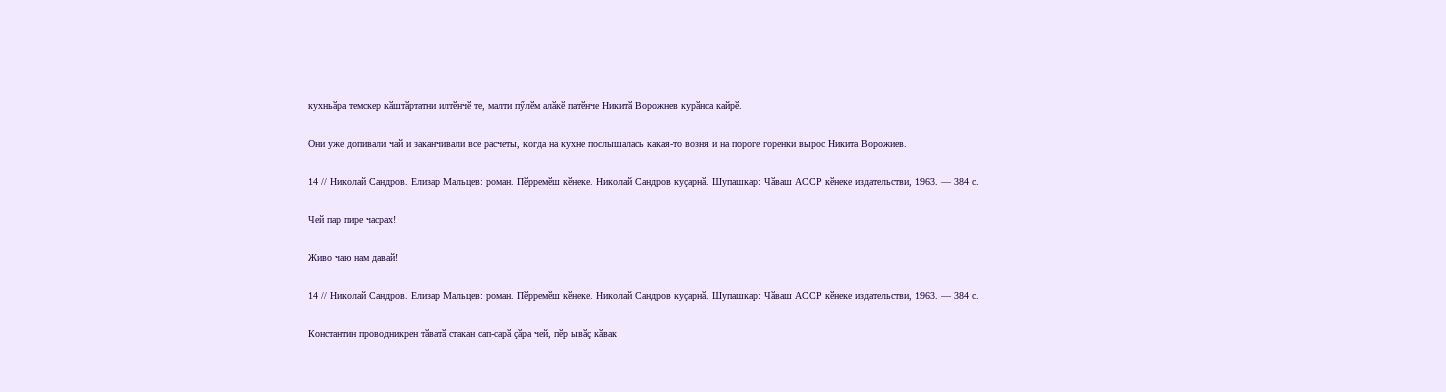кухньӑра темскер кӑштӑртатни илтӗнчӗ те, малти пӳлӗм алӑкӗ патӗнче Никитӑ Ворожнев курӑнса кайрӗ.

Они уже допивали чай и заканчивали все расчеты, когда на кухне послышалась какая-то возня и на пороге горенки вырос Никита Ворожиев.

14 // Николай Сандров. Елизар Мальцев: роман. Пӗрремӗш кӗнеке. Николай Сандров куҫарнӑ. Шупашкар: Чӑваш АССР кӗнеке издательстви, 1963. — 384 с.

Чей пар пире часрах!

Живо чаю нам давай!

14 // Николай Сандров. Елизар Мальцев: роман. Пӗрремӗш кӗнеке. Николай Сандров куҫарнӑ. Шупашкар: Чӑваш АССР кӗнеке издательстви, 1963. — 384 с.

Константин проводникрен тӑватӑ стакан сап-сарӑ ҫӑра чей, пӗр ывӑҫ кӑвак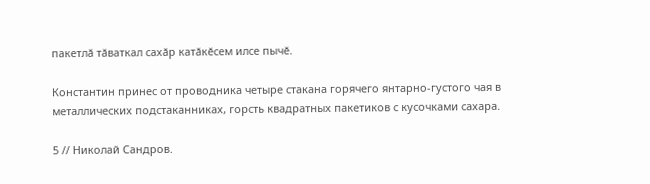пакетлӑ тӑваткал сахӑр катӑкӗсем илсе пычӗ.

Константин принес от проводника четыре стакана горячего янтарно-густого чая в металлических подстаканниках, горсть квадратных пакетиков с кусочками сахара.

5 // Николай Сандров.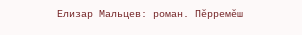Елизар Мальцев: роман. Пӗрремӗш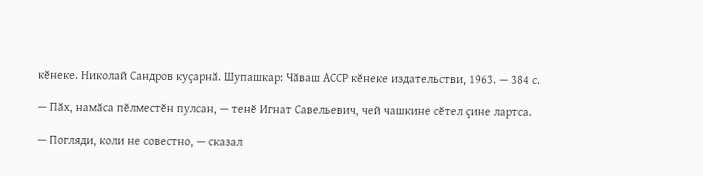кӗнеке. Николай Сандров куҫарнӑ. Шупашкар: Чӑваш АССР кӗнеке издательстви, 1963. — 384 с.

— Пӑх, намӑса пӗлместӗн пулсан, — тенӗ Игнат Савельевич, чей чашкине сӗтел ҫине лартса.

— Погляди, коли не совестно, — сказал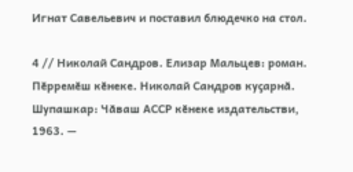Игнат Савельевич и поставил блюдечко на стол.

4 // Николай Сандров. Елизар Мальцев: роман. Пӗрремӗш кӗнеке. Николай Сандров куҫарнӑ. Шупашкар: Чӑваш АССР кӗнеке издательстви, 1963. —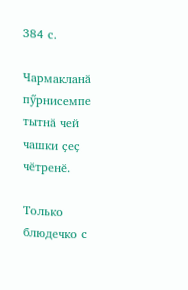384 с.

Чармакланӑ пӳрнисемпе тытнӑ чей чашки ҫеҫ чӗтренӗ.

Только блюдечко с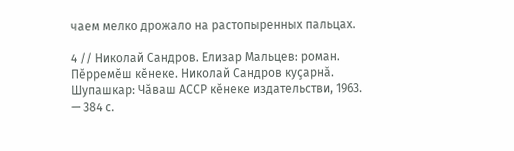чаем мелко дрожало на растопыренных пальцах.

4 // Николай Сандров. Елизар Мальцев: роман. Пӗрремӗш кӗнеке. Николай Сандров куҫарнӑ. Шупашкар: Чӑваш АССР кӗнеке издательстви, 1963. — 384 с.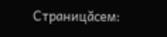Страницăсем: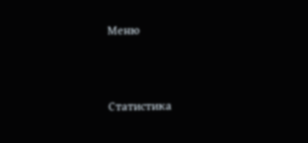Меню



Статистика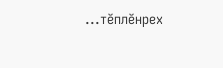...тĕплӗнрех